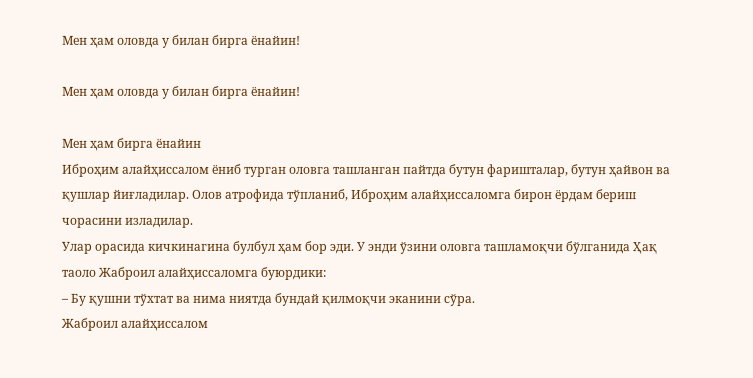Мен ҳам оловда у билан бирга ёнайин!

Мен ҳам оловда у билан бирга ёнайин!

Мен ҳам бирга ёнайин
Иброҳим алайҳиссалом ёниб турган оловга ташланган пайтда бутун фаришталар, бутун ҳайвон ва қушлар йиғладилар. Олов атрофида тўпланиб, Иброҳим алайҳиссаломга бирон ёрдам бериш чорасини изладилар.
Улар орасида кичкинагина булбул ҳам бор эди. У энди ўзини оловга ташламоқчи бўлганида Ҳақ таоло Жаброил алайҳиссаломга буюрдики:
– Бу қушни тўхтат ва нима ниятда бундай қилмоқчи эканини сўра.
Жаброил алайҳиссалом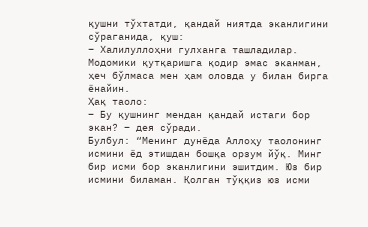қушни тўхтатди, қандай ниятда эканлигини сўраганида, қуш:
– Халилуллоҳни гулханга ташладилар. Модомики қутқаришга қодир эмас эканман, ҳеч бўлмаса мен ҳам оловда у билан бирга ёнайин.
Ҳақ таоло:
– Бу қушнинг мендан қандай истаги бор экан? – дея сўради.
Булбул: “Менинг дунёда Аллоҳу таолонинг исмини ёд этишдан бошқа орзум йўқ. Минг бир исми бор эканлигини эшитдим. Юз бир исмини биламан. Қолган тўққиз юз исми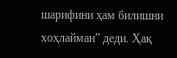шарифини ҳам билишни хоҳлайман” деди. Ҳақ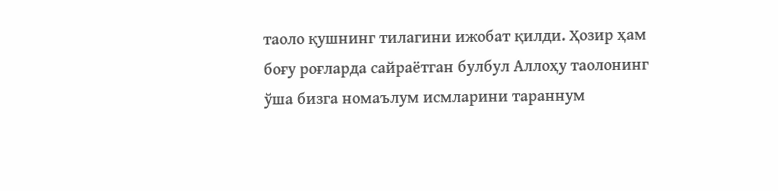таоло қушнинг тилагини ижобат қилди. Ҳозир ҳам боғу роғларда сайраётган булбул Аллоҳу таолонинг ўша бизга номаълум исмларини тараннум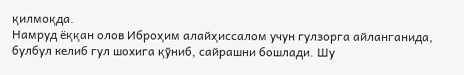қилмоқда.
Намруд ёққан олов Иброҳим алайҳиссалом учун гулзорга айланганида, булбул келиб гул шохига қўниб, сайрашни бошлади. Шу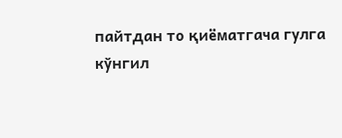пайтдан то қиёматгача гулга кўнгил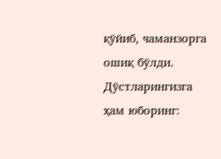қўйиб, чаманзорга ошиқ бўлди.
Дўстларингизга ҳам юборинг: